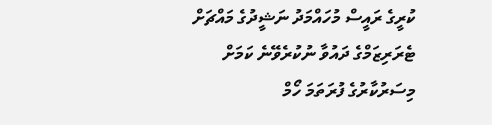ކުރީގެ ރައީސް މުހައްމަދު ނަޝީދުގެ މައްޗަށް ޓެރަރިޒަމްގެ ދައުވާ ނުކުރެވޭނެ ކަމަށް މިސަރުކާރުގެ ފުރަތަމަ ހޯމް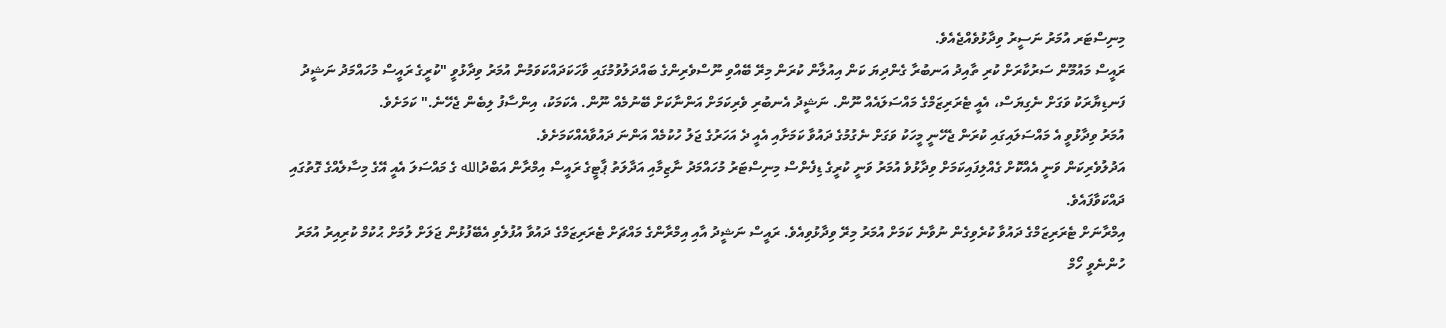މިނިސްޓަރ އުމަރު ނަސީރު ވިދާޅުވެއްޖެއެވެ.
ރައީސް މައުމޫން ސަރުކާރަށް ކުރި ތާއިދު އަނބުރާ ގެންދިޔަ ކަން އިއުލާން ކުރަން މިރޭ ބޭއްވި ނޫސްވެރިންގެ ބައްދަލުވުމުގައި ވާހަކަދައްކަވަމުން އުމަރު ވިދާޅުވީ "ކުރީގެ ރައީސް މުހައްމަދު ނަޝީދު ފަނޑިޔާރަކު ވަގަށް ނެގިޔަސް، އެއީ ޓެރަރިޒަމްގެ މައްސަލައެއް ނޫން. ނަޝީދު އެނބުރި ވެރިކަމަށް އަންނާކަށް ބޭނުމެއް ނޫން. އެކަމަކު، އިންސާފު ލިބެން ޖެހޭނެ." ކަމަށެވެ.
އުމަރު ވިދާޅުވީ އެ މައްސަލައިގައި ކުރަން ޖެހޭނީ މީހަކު ވަގަށް ނެގުމުގެ ދައުވާ ކަމަށާއި އެއީ ދެ އަހަރުގެ ޖަލު ހުކުމެއް އަންނަ ދައުވާއެއްކަމަށެވެ.
އަދުލުވެރިކަން ވަނީ އެއްކޮށް ގެއްލިފައިކަމަށް ވިދާޅުވެ އުމަރު ވަނީ ކުރީގެ ޑިފެންސް މިނިސްޓަރު މުހައްމަދު ނާޒިމާއި އަދާލަތު ޕާޓީގެ ރައީސް އިމްރާން އަބްދުالله ގެ މައްސަލަ އެއީ އޭގެ މިސާލެއްގެ ގޮތުގައި ދައްކަވާފައެވެ.
އިމްރާނަށް ޓެރަރިޒަމްގެ ދައުވާ ކުރެވިގެން ނުވާނެ ކަމަށް އުމަރު މިރޭ ވިދާޅުވިއެވެ. ރައީސް ނަޝީދު އާއި އިމްރާންގެ މައްޗަށް ޓެރަރިޒަމްގެ ދައުވާ އުފުލެވި އެބޭފުޅުން ޖަލަށް ލުމަށް ޙުކުމް ކުރިއިރު އުމަރު ހުންނެވީ ހޯމް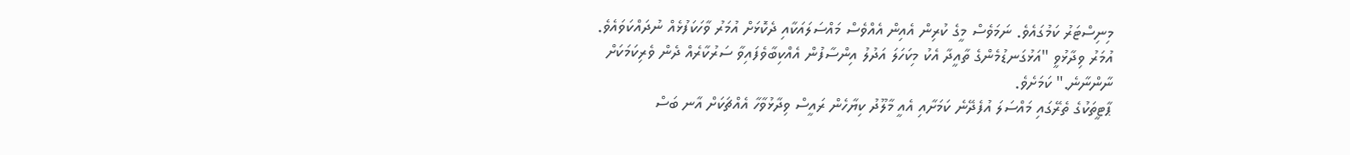މިނިސްޓަރު ކަމުގައެވެ. ނަމަވެސް މީގެ ކުރިން އެއިން އެއްވެސް މައްސަލައަކާއި ދެކޮޅަށް އުމަރު ވާހަކަފުޅެއް ނުދައްކަވައެވެ.
އުމަރު ވިދާޅުވީ "އަޅުގަނޑުމެންގެ ތާއީދާ އެކު މިކަހަލަ އަދުލު އިންސާފުން އެއްކިބާވެފައިވާ ސަރުކާރެއް ދެން ވެރިކަމަކަށް ނާންނާނެ." ކަމަށެވެ.
ޕާޓީތަކުގެ ތެރޭގައި މައްސަލަ އުފެދޭނެ ކަމަށާއި އެއީ މާލޫދު ކިޔާހެން ރައީސް ވިދާޅުވާހާ އެއްޗަކަށް އާނ ބަސް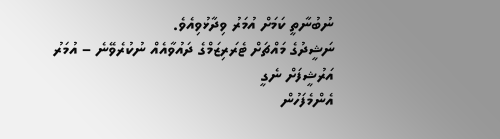ނުބުނާތީ ކަމަށް އުމަރު ވިދާޅުވިއެވެ.
ނަޝީދުގެ މައްޗަށް ޓެރަރިޒަމްގެ ދައުވާއެއް ނުކުރެވޭނެ – އުމަރު
އަރުޝީފަށް ނެގީ
އެންމެފަހުން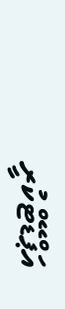އަޕްޑޭޓްކުރީ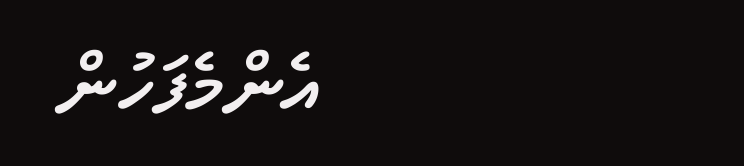އެންމެފަހުން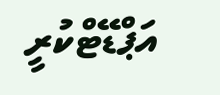އަޕްޑޭޓްކުރީ